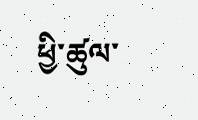ཕྱི་ཚུལ་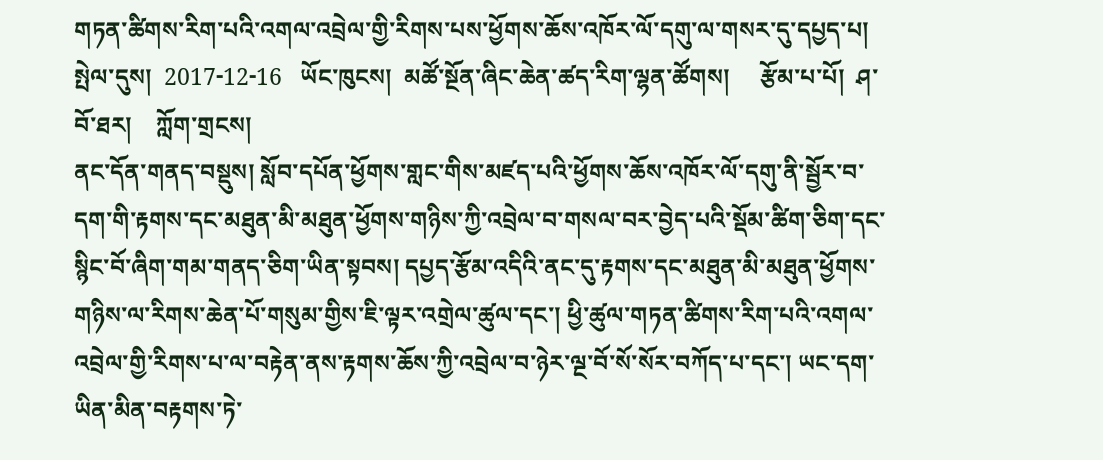གཏན་ཚིགས་རིག་པའི་འགལ་འབྲེལ་གྱི་རིགས་པས་ཕྱོགས་ཆོས་འཁོར་ལོ་དགུ་ལ་གསར་དུ་དཔྱད་པ།
སྤེལ་དུས།  2017-12-16   ཡོང་ཁུངས།  མཚོ་སྔོན་ཞིང་ཆེན་ཚད་རིག་ལྷན་ཚོགས།     རྩོམ་པ་པོ།  ཤ་བོ་ཐར།    ཀློག་གྲངས།
ནང་དོན་གནད་བསྡུས། སློབ་དཔོན་ཕྱོགས་གླང་གིས་མཛད་པའི་ཕྱོགས་ཆོས་འཁོར་ལོ་དགུ་ནི་སྦྱོར་བ་དག་གི་རྟགས་དང་མཐུན་མི་མཐུན་ཕྱོགས་གཉིས་ཀྱི་འབྲེལ་བ་གསལ་བར་བྱེད་པའི་སྡོམ་ཚིག་ཅིག་དང་སྙིང་བོ་ཞིག་གམ་གནད་ཅིག་ཡིན་སྟབས། དཔྱད་རྩོམ་འདིའི་ནང་དུ་རྟགས་དང་མཐུན་མི་མཐུན་ཕྱོགས་གཉིས་ལ་རིགས་ཆེན་པོ་གསུམ་གྱིས་ཇི་ལྟར་འགྲེལ་ཚུལ་དང་། ཕྱི་ཚུལ་གཏན་ཚིགས་རིག་པའི་འགལ་འབྲེལ་གྱི་རིགས་པ་ལ་བརྟེན་ནས་རྟགས་ཆོས་ཀྱི་འབྲེལ་བ་ཉེར་ལྔ་བོ་སོ་སོར་བཀོད་པ་དང་། ཡང་དག་ཡིན་མིན་བརྟགས་ཏེ་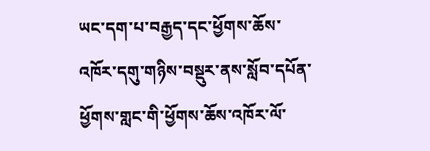ཡང་དག་པ་བརྒྱད་དང་ཕྱོགས་ཆོས་འཁོར་དགུ་གཉིས་བསྡུར་ནས་སློབ་དཔོན་ཕྱོགས་གླང་གི་ཕྱོགས་ཆོས་འཁོར་ལོ་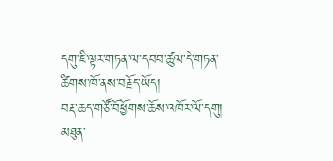དགུ་ཇི་ལྟར་གཏན་ལ་དབབ་ཚུལ་དེ་གཏན་ཚིགས་ཁོ་ནས་བརྗོད་ཡོད།
བརྡ་ཆད་གཙོ་བོཕྱོགས་ཆོས་འཁོར་ལོ་དགུ། མཐུན་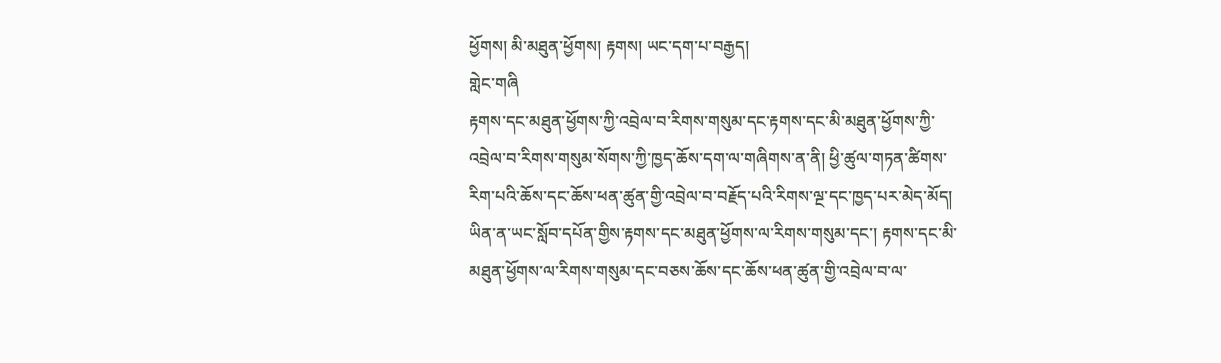ཕྱོགས། མི་མཐུན་ཕྱོགས། རྟགས། ཡང་དག་པ་བརྒྱད།
གླེང་གཞི
རྟགས་དང་མཐུན་ཕྱོགས་ཀྱི་འབྲེལ་བ་རིགས་གསུམ་དང་རྟགས་དང་མི་མཐུན་ཕྱོགས་ཀྱི་འབྲེལ་བ་རིགས་གསུམ་སོགས་ཀྱི་ཁྱད་ཆོས་དག་ལ་གཞིགས་ན་ནི། ཕྱི་ཚུལ་གཏན་ཚིགས་རིག་པའི་ཆོས་དང་ཆོས་ཕན་ཚུན་གྱི་འབྲེལ་བ་བརྗོད་པའི་རིགས་ལྔ་དང་ཁྱད་པར་མེད་མོད།  ཡིན་ན་ཡང་སློབ་དཔོན་གྱིས་རྟགས་དང་མཐུན་ཕྱོགས་ལ་རིགས་གསུམ་དང་། རྟགས་དང་མི་མཐུན་ཕྱོགས་ལ་རིགས་གསུམ་དང་བཅས་ཆོས་དང་ཆོས་ཕན་ཚུན་གྱི་འབྲེལ་བ་ལ་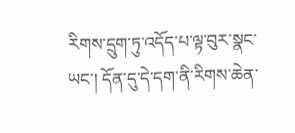རིགས་དྲུག་ཏུ་འདོད་པ་ལྟ་བུར་སྣང་ཡང་། དོན་དུ་དེ་དག་ནི་རིགས་ཆེན་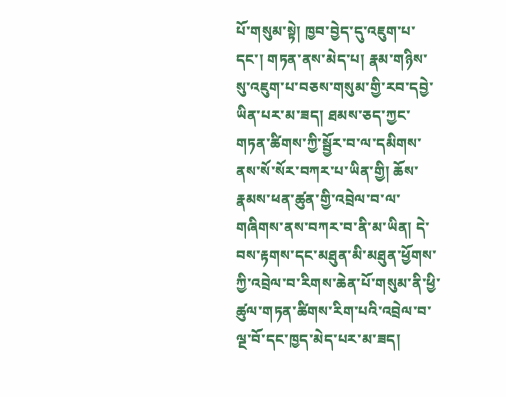པོ་གསུམ་སྟེ། ཁྱབ་བྱེད་དུ་འཇུག་པ་དང་། གཏན་ནས་མེད་པ། རྣམ་གཉིས་སུ་འཇུག་པ་བཅས་གསུམ་གྱི་རབ་དབྱེ་ཡིན་པར་མ་ཟད། ཐམས་ཅད་ཀྱང་གཏན་ཚིགས་ཀྱི་སྦྱོར་བ་ལ་དམིགས་ནས་སོ་སོར་བཀར་པ་ཡིན་གྱི། ཆོས་རྣམས་ཕན་ཚུན་གྱི་འབྲེལ་བ་ལ་གཞིགས་ནས་བཀར་བ་ནི་མ་ཡིན། དེ་བས་རྟགས་དང་མཐུན་མི་མཐུན་ཕྱོགས་ཀྱི་འབྲེལ་བ་རིགས་ཆེན་པོ་གསུམ་ནི་ཕྱི་ཚུལ་གཏན་ཚིགས་རིག་པའི་འབྲེལ་བ་ལྔ་བོ་དང་ཁྱད་མེད་པར་མ་ཟད།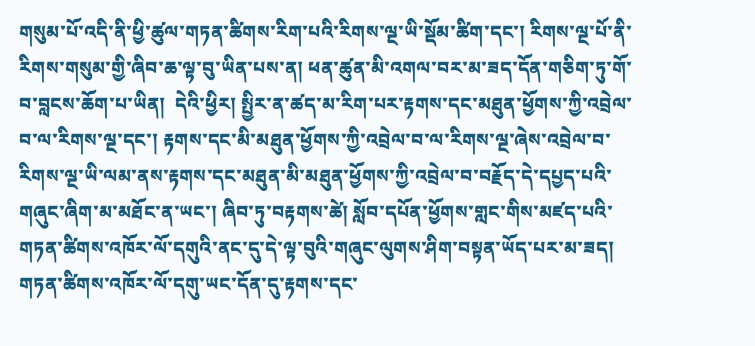གསུམ་པོ་འདི་ནི་ཕྱི་ཚུལ་གཏན་ཚིགས་རིག་པའི་རིགས་ལྔ་ཡི་སྡོམ་ཚིག་དང་། རིགས་ལྔ་པོ་ནི་རིགས་གསུམ་གྱི་ཞིབ་ཆ་ལྟ་བུ་ཡིན་པས་ན། ཕན་ཚུན་མི་འགལ་བར་མ་ཟད་དོན་གཅིག་ཏུ་གོ་བ་བླངས་ཆོག་པ་ཡིན།  དེའི་ཕྱིར། སྤྱིར་ན་ཚད་མ་རིག་པར་རྟགས་དང་མཐུན་ཕྱོགས་ཀྱི་འབྲེལ་བ་ལ་རིགས་ལྔ་དང་། རྟགས་དང་མི་མཐུན་ཕྱོགས་ཀྱི་འབྲེལ་བ་ལ་རིགས་ལྔ་ཞེས་འབྲེལ་བ་རིགས་ལྔ་ཡི་ལམ་ནས་རྟགས་དང་མཐུན་མི་མཐུན་ཕྱོགས་ཀྱི་འབྲེལ་བ་བརྗོད་དེ་དཔྱད་པའི་གཞུང་ཞིག་མ་མཐོང་ན་ཡང་། ཞིབ་ཏུ་བརྟགས་ཚེ། སློབ་དཔོན་ཕྱོགས་གླང་གིས་མཛད་པའི་གཏན་ཚིགས་འཁོར་ལོ་དགུའི་ནང་དུ་དེ་ལྟ་བུའི་གཞུང་ལུགས་ཤིག་བསྟན་ཡོད་པར་མ་ཟད། གཏན་ཚིགས་འཁོར་ལོ་དགུ་ཡང་དོན་དུ་རྟགས་དང་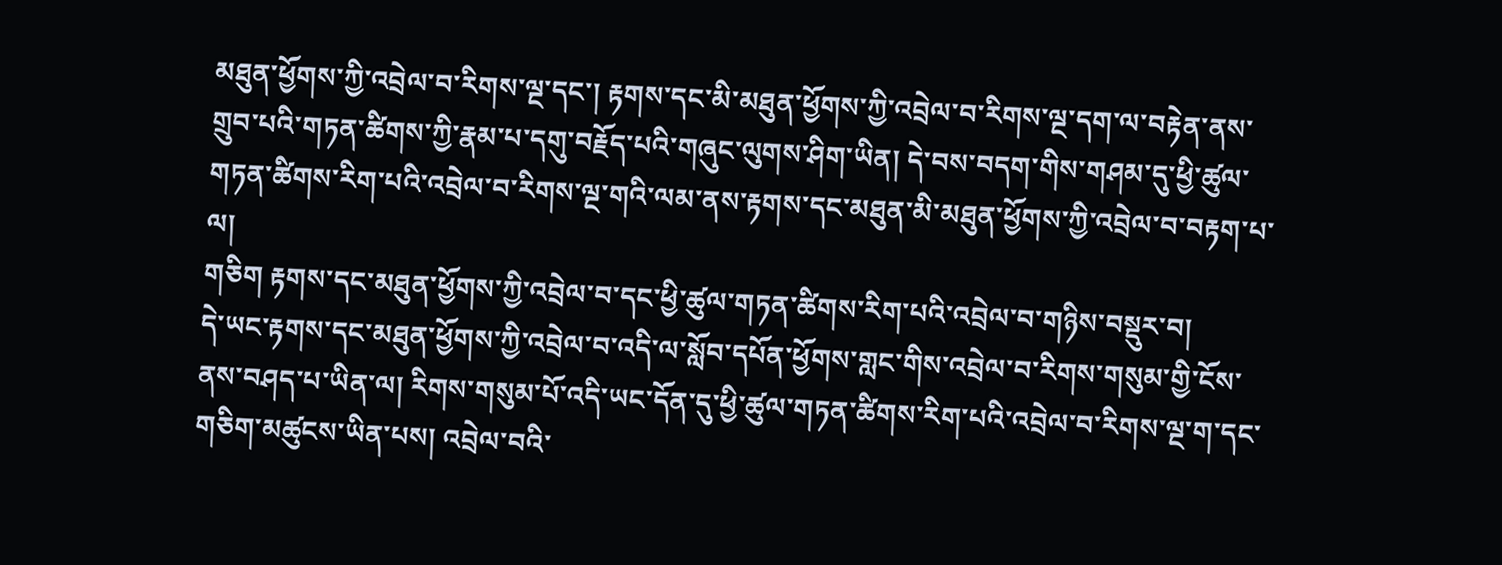མཐུན་ཕྱོགས་ཀྱི་འབྲེལ་བ་རིགས་ལྔ་དང་། རྟགས་དང་མི་མཐུན་ཕྱོགས་ཀྱི་འབྲེལ་བ་རིགས་ལྔ་དག་ལ་བརྟེན་ནས་གྲུབ་པའི་གཏན་ཚིགས་ཀྱི་རྣམ་པ་དགུ་བརྗོད་པའི་གཞུང་ལུགས་ཤིག་ཡིན། དེ་བས་བདག་གིས་གཤམ་དུ་ཕྱི་ཚུལ་གཏན་ཚིགས་རིག་པའི་འབྲེལ་བ་རིགས་ལྔ་གའི་ལམ་ནས་རྟགས་དང་མཐུན་མི་མཐུན་ཕྱོགས་ཀྱི་འབྲེལ་བ་བརྟག་པ་ལ།
གཅིག རྟགས་དང་མཐུན་ཕྱོགས་ཀྱི་འབྲེལ་བ་དང་ཕྱི་ཚུལ་གཏན་ཚིགས་རིག་པའི་འབྲེལ་བ་གཉིས་བསྡུར་བ།
དེ་ཡང་རྟགས་དང་མཐུན་ཕྱོགས་ཀྱི་འབྲེལ་བ་འདི་ལ་སློབ་དཔོན་ཕྱོགས་གླང་གིས་འབྲེལ་བ་རིགས་གསུམ་གྱི་ངོས་ནས་བཤད་པ་ཡིན་ལ། རིགས་གསུམ་པོ་འདི་ཡང་དོན་དུ་ཕྱི་ཚུལ་གཏན་ཚིགས་རིག་པའི་འབྲེལ་བ་རིགས་ལྔ་ག་དང་གཅིག་མཚུངས་ཡིན་པས། འབྲེལ་བའི་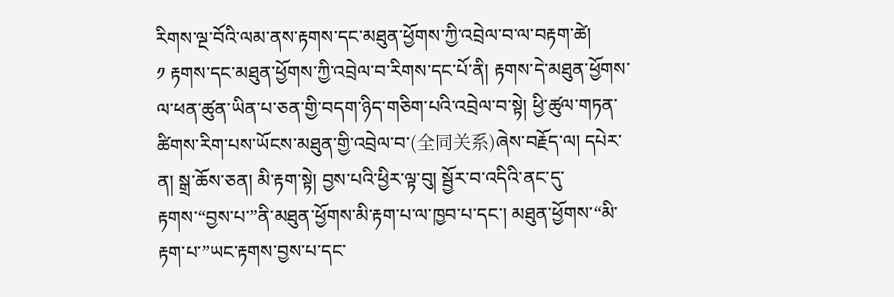རིགས་ལྔ་བོའི་ལམ་ནས་རྟགས་དང་མཐུན་ཕྱོགས་ཀྱི་འབྲེལ་བ་ལ་བརྟག་ཚེ།
༡ རྟགས་དང་མཐུན་ཕྱོགས་ཀྱི་འབྲེལ་བ་རིགས་དང་པོ་ནི། རྟགས་དེ་མཐུན་ཕྱོགས་ལ་ཕན་ཚུན་ཡིན་པ་ཅན་གྱི་བདག་ཉིད་གཅིག་པའི་འབྲེལ་བ་སྟེ། ཕྱི་ཚུལ་གཏན་ཚིགས་རིག་པས་ཡོངས་མཐུན་གྱི་འབྲེལ་བ་(全同关系)ཞེས་བརྗོད་ལ། དཔེར་ན། སྒྲ་ཆོས་ཅན། མི་རྟག་སྟེ། བྱས་པའི་ཕྱིར་ལྟ་བུ། སྦྱོར་བ་འདིའི་ནང་དུ་རྟགས་“བྱས་པ་”ནི་མཐུན་ཕྱོགས་མི་རྟག་པ་ལ་ཁྱབ་པ་དང་། མཐུན་ཕྱོགས་“མི་རྟག་པ་”ཡང་རྟགས་བྱས་པ་དང་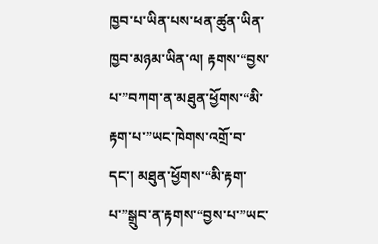ཁྱབ་པ་ཡིན་པས་ཕན་ཚུན་ཡིན་ཁྱབ་མཉམ་ཡིན་ལ། རྟགས་“བྱས་པ་”བཀག་ན་མཐུན་ཕྱོགས་“མི་རྟག་པ་”ཡང་ཁེགས་འགྲོ་བ་དང་། མཐུན་ཕྱོགས་“མི་རྟག་པ་”སྒྲུབ་ན་རྟགས་“བྱས་པ་”ཡང་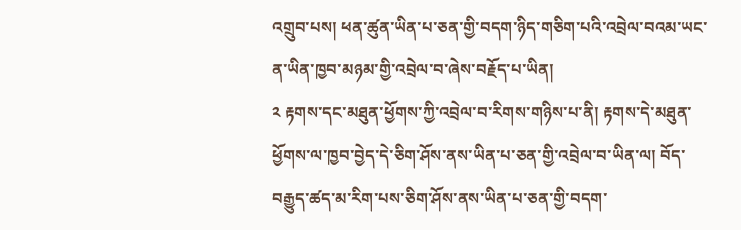འགྲུབ་པས། ཕན་ཚུན་ཡིན་པ་ཅན་གྱི་བདག་ཉིད་གཅིག་པའི་འབྲེལ་བའམ་ཡང་ན་ཡིན་ཁྱབ་མཉམ་གྱི་འབྲེལ་བ་ཞེས་བརྗོད་པ་ཡིན།
༢ རྟགས་དང་མཐུན་ཕྱོགས་ཀྱི་འབྲེལ་བ་རིགས་གཉིས་པ་ནི། རྟགས་དེ་མཐུན་ཕྱོགས་ལ་ཁྱབ་བྱེད་དེ་ཅིག་ཤོས་ནས་ཡིན་པ་ཅན་གྱི་འབྲེལ་བ་ཡིན་ལ། བོད་བརྒྱུད་ཚད་མ་རིག་པས་ཅིག་ཤོས་ནས་ཡིན་པ་ཅན་གྱི་བདག་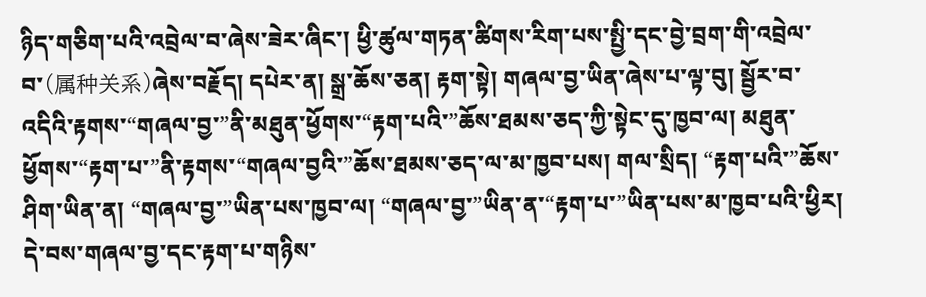ཉིད་གཅིག་པའི་འབྲེལ་བ་ཞེས་ཟེར་ཞིང་། ཕྱི་ཚུལ་གཏན་ཚིགས་རིག་པས་སྤྱི་དང་བྱེ་བྲག་གི་འབྲེལ་བ་(属种关系)ཞེས་བརྗོད། དཔེར་ན། སྒྲ་ཆོས་ཅན། རྟག་སྟེ། གཞལ་བྱ་ཡིན་ཞེས་པ་ལྟ་བུ། སྦྱོར་བ་འདིའི་རྟགས་“གཞལ་བྱ་”ནི་མཐུན་ཕྱོགས་“རྟག་པའི་”ཆོས་ཐམས་ཅད་ཀྱི་སྟེང་དུ་ཁྱབ་ལ། མཐུན་ཕྱོགས་“རྟག་པ་”ནི་རྟགས་“གཞལ་བྱའི་”ཆོས་ཐམས་ཅད་ལ་མ་ཁྱབ་པས། གལ་སྲིད། “རྟག་པའི་”ཆོས་ཤིག་ཡིན་ན། “གཞལ་བྱ་”ཡིན་པས་ཁྱབ་ལ། “གཞལ་བྱ་”ཡིན་ན་“རྟག་པ་”ཡིན་པས་མ་ཁྱབ་པའི་ཕྱིར། དེ་བས་གཞལ་བྱ་དང་རྟག་པ་གཉིས་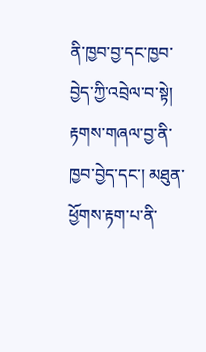ནི་ཁྱབ་བྱ་དང་ཁྱབ་བྱེད་ཀྱི་འབྲེལ་བ་སྟེ། རྟགས་གཞལ་བྱ་ནི་ཁྱབ་བྱེད་དང་། མཐུན་ཕྱོགས་རྟག་པ་ནི་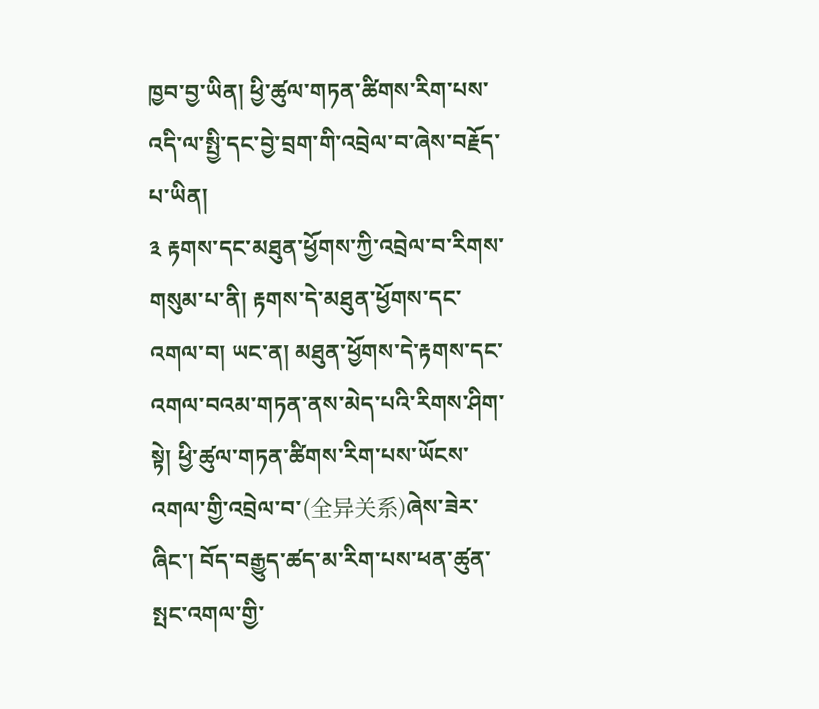ཁྱབ་བྱ་ཡིན། ཕྱི་ཚུལ་གཏན་ཚིགས་རིག་པས་འདི་ལ་སྤྱི་དང་བྱེ་བྲག་གི་འབྲེལ་བ་ཞེས་བརྗོད་པ་ཡིན།
༣ རྟགས་དང་མཐུན་ཕྱོགས་ཀྱི་འབྲེལ་བ་རིགས་གསུམ་པ་ནི། རྟགས་དེ་མཐུན་ཕྱོགས་དང་འགལ་བ། ཡང་ན། མཐུན་ཕྱོགས་དེ་རྟགས་དང་འགལ་བའམ་གཏན་ནས་མེད་པའི་རིགས་ཤིག་སྟེ། ཕྱི་ཚུལ་གཏན་ཚིགས་རིག་པས་ཡོངས་འགལ་གྱི་འབྲེལ་བ་(全异关系)ཞེས་ཟེར་ཞིང་། བོད་བརྒྱུད་ཚད་མ་རིག་པས་ཕན་ཚུན་སྤང་འགལ་གྱི་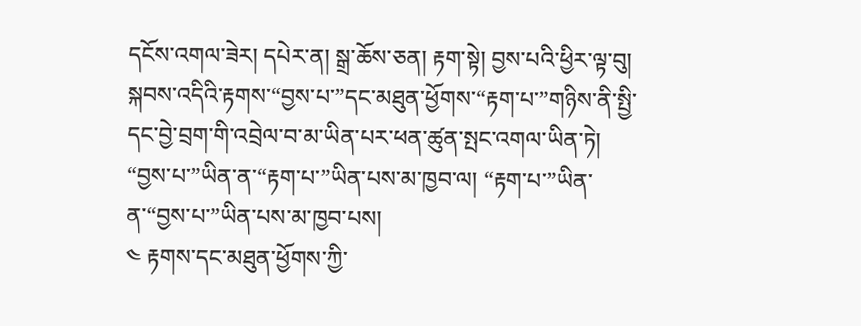དངོས་འགལ་ཟེར། དཔེར་ན། སྒྲ་ཆོས་ཅན། རྟག་སྟེ། བྱས་པའི་ཕྱིར་ལྟ་བུ། སྐབས་འདིའི་རྟགས་“བྱས་པ་”དང་མཐུན་ཕྱོགས་“རྟག་པ་”གཉིས་ནི་སྤྱི་དང་བྱེ་བྲག་གི་འབྲེལ་བ་མ་ཡིན་པར་ཕན་ཚུན་སྤང་འགལ་ཡིན་ཏེ། “བྱས་པ་”ཡིན་ན་“རྟག་པ་”ཡིན་པས་མ་ཁྱབ་ལ། “རྟག་པ་”ཡིན་ན་“བྱས་པ་”ཡིན་པས་མ་ཁྱབ་པས།
༤ རྟགས་དང་མཐུན་ཕྱོགས་ཀྱི་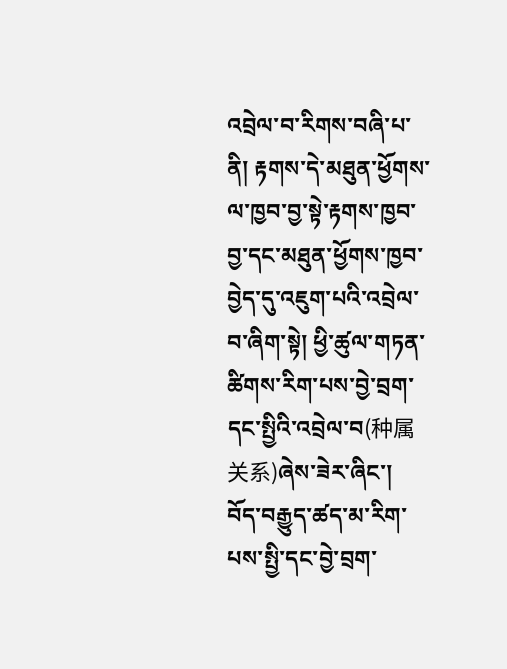འབྲེལ་བ་རིགས་བཞི་པ་ནི། རྟགས་དེ་མཐུན་ཕྱོགས་ལ་ཁྱབ་བྱ་སྟེ་རྟགས་ཁྱབ་བྱ་དང་མཐུན་ཕྱོགས་ཁྱབ་བྱེད་དུ་འཇུག་པའི་འབྲེལ་བ་ཞིག་སྟེ། ཕྱི་ཚུལ་གཏན་ཚིགས་རིག་པས་བྱེ་བྲག་དང་སྤྱིའི་འབྲེལ་བ(种属关系)ཞེས་ཟེར་ཞིང་། བོད་བརྒྱུད་ཚད་མ་རིག་པས་སྤྱི་དང་བྱེ་བྲག་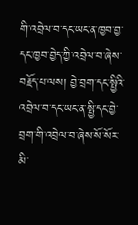གི་འབྲེལ་བ་དང་ཡང་ན་ཁྱབ་བྱ་དང་ཁྱབ་བྱེད་ཀྱི་འབྲེལ་བ་ཞེས་བརྗོད་པ་ལས། བྱེ་བྲག་དང་སྤྱིའི་འབྲེལ་བ་དང་ཡང་ན་སྤྱི་དང་བྱེ་བྲག་གི་འབྲེལ་བ་ཞེས་སོ་སོར་མི་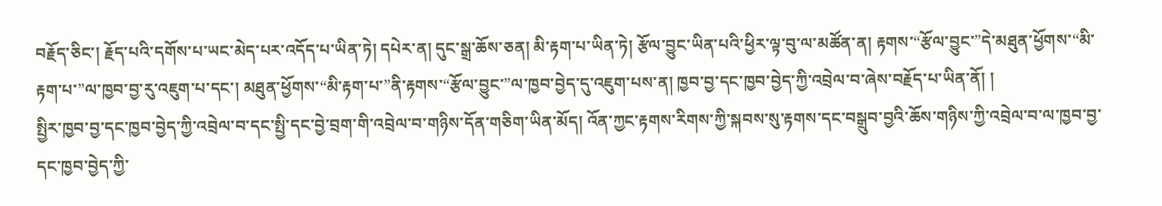བརྗོད་ཅིང་། རྗོད་པའི་དགོས་པ་ཡང་མེད་པར་འདོད་པ་ཡིན་ཏེ། དཔེར་ན། དུང་སྒྲ་ཆོས་ཅན། མི་རྟག་པ་ཡིན་ཏེ། རྩོལ་བྱུང་ཡིན་པའི་ཕྱིར་ལྟ་བུ་ལ་མཚོན་ན། རྟགས་“རྩོལ་བྱུང་”དེ་མཐུན་ཕྱོགས་“མི་རྟག་པ་”ལ་ཁྱབ་བྱ་རུ་འཇུག་པ་དང་། མཐུན་ཕྱོགས་“མི་རྟག་པ་”ནི་རྟགས་“རྩོལ་བྱུང་”ལ་ཁྱབ་བྱེད་དུ་འཇུག་པས་ན། ཁྱབ་བྱ་དང་ཁྱབ་བྱེད་ཀྱི་འབྲེལ་བ་ཞེས་བརྗོད་པ་ཡིན་ནོ། །
སྤྱིར་ཁྱབ་བྱ་དང་ཁྱབ་བྱེད་ཀྱི་འབྲེལ་བ་དང་སྤྱི་དང་བྱེ་བྲག་གི་འབྲེལ་བ་གཉིས་དོན་གཅིག་ཡིན་མོད། འོན་ཀྱང་རྟགས་རིགས་ཀྱི་སྐབས་སུ་རྟགས་དང་བསྒྲུབ་བྱའི་ཆོས་གཉིས་ཀྱི་འབྲེལ་བ་ལ་ཁྱབ་བྱ་དང་ཁྱབ་བྱེད་ཀྱི་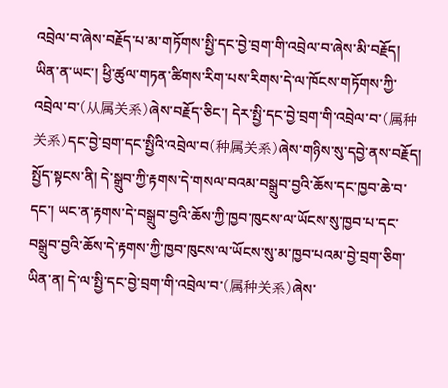འབྲེལ་བ་ཞེས་བརྗོད་པ་མ་གཏོགས་སྤྱི་དང་བྱེ་བྲག་གི་འབྲེལ་བ་ཞེས་མི་བརྗོད། ཡིན་ན་ཡང་། ཕྱི་ཚུལ་གཏན་ཚིགས་རིག་པས་རིགས་དེ་ལ་ཁོངས་གཏོགས་ཀྱི་འབྲེལ་བ་(从属关系)ཞེས་བརྗོད་ཅིང་། དེར་སྤྱི་དང་བྱེ་བྲག་གི་འབྲེལ་བ་(属种关系)དང་བྱེ་བྲག་དང་སྤྱིའི་འབྲེལ་བ(种属关系)ཞེས་གཉིས་སུ་དབྱེ་ནས་བརྗོད། སྤྱོད་སྟངས་ནི། དེ་སྒྲུབ་ཀྱི་རྟགས་དེ་གསལ་བའམ་བསྒྲུབ་བྱའི་ཆོས་དང་ཁྱབ་ཆེ་བ་དང་། ཡང་ན་རྟགས་དེ་བསྒྲུབ་བྱའི་ཆོས་ཀྱི་ཁྱབ་ཁུངས་ལ་ཡོངས་སུ་ཁྱབ་པ་དང་བསྒྲུབ་བྱའི་ཆོས་དེ་རྟགས་ཀྱི་ཁྱབ་ཁུངས་ལ་ཡོངས་སུ་མ་ཁྱབ་པའམ་བྱེ་བྲག་ཅིག་ཡིན་ན། དེ་ལ་སྤྱི་དང་བྱེ་བྲག་གི་འབྲེལ་བ་(属种关系)ཞེས་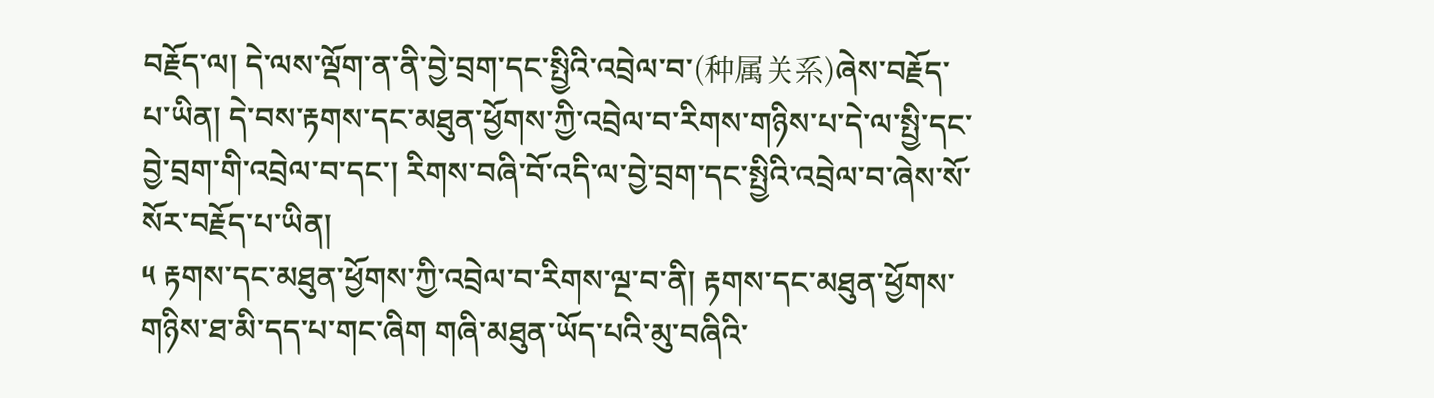བརྗོད་ལ། དེ་ལས་ལྡོག་ན་ནི་བྱེ་བྲག་དང་སྤྱིའི་འབྲེལ་བ་(种属关系)ཞེས་བརྗོད་པ་ཡིན། དེ་བས་རྟགས་དང་མཐུན་ཕྱོགས་ཀྱི་འབྲེལ་བ་རིགས་གཉིས་པ་དེ་ལ་སྤྱི་དང་བྱེ་བྲག་གི་འབྲེལ་བ་དང་། རིགས་བཞི་བོ་འདི་ལ་བྱེ་བྲག་དང་སྤྱིའི་འབྲེལ་བ་ཞེས་སོ་སོར་བརྗོད་པ་ཡིན།
༥ རྟགས་དང་མཐུན་ཕྱོགས་ཀྱི་འབྲེལ་བ་རིགས་ལྔ་བ་ནི། རྟགས་དང་མཐུན་ཕྱོགས་གཉིས་ཐ་མི་དད་པ་གང་ཞིག གཞི་མཐུན་ཡོད་པའི་མུ་བཞིའི་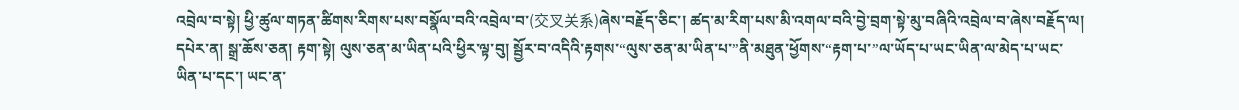འབྲེལ་བ་སྟེ། ཕྱི་ཚུལ་གཏན་ཚིགས་རིགས་པས་བསྣོལ་བའི་འབྲེལ་བ་(交叉关系)ཞེས་བརྗོད་ཅིང་། ཚད་མ་རིག་པས་མི་འགལ་བའི་བྱེ་བྲག་སྟེ་མུ་བཞིའི་འབྲེལ་བ་ཞེས་བརྗོད་ལ། དཔེར་ན། སྒྲ་ཆོས་ཅན། རྟག་སྟེ། ལུས་ཅན་མ་ཡིན་པའི་ཕྱིར་ལྟ་བུ། སྦྱོར་བ་འདིའི་རྟགས་“ལུས་ཅན་མ་ཡིན་པ་”ནི་མཐུན་ཕྱོགས་“རྟག་པ་”ལ་ཡོད་པ་ཡང་ཡིན་ལ་མེད་པ་ཡང་ཡིན་པ་དང་། ཡང་ན་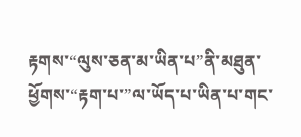རྟགས་“ལུས་ཅན་མ་ཡིན་པ”ནི་མཐུན་ཕྱོགས་“རྟག་པ་”ལ་ཡོད་པ་ཡིན་པ་གང་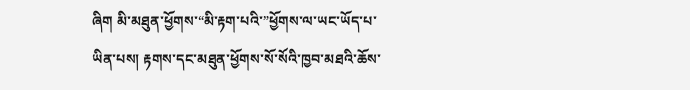ཞིག མི་མཐུན་ཕྱོགས་“མི་རྟག་པའི་”ཕྱོགས་ལ་ཡང་ཡོད་པ་ཡིན་པས། རྟགས་དང་མཐུན་ཕྱོགས་སོ་སོའི་ཁྱབ་མཐའི་ཆོས་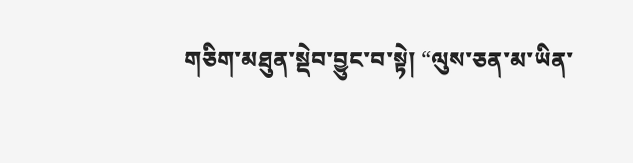གཅིག་མཐུན་སྡེབ་བྱུང་བ་སྟེ། “ལུས་ཅན་མ་ཡིན་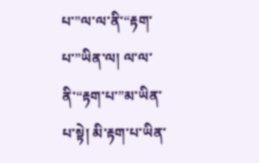པ་”ལ་ལ་ནི་“རྟག་པ་”ཡིན་ལ། ལ་ལ་ནི་“རྟག་པ་”མ་ཡིན་པ་སྟེ། མི་རྟག་པ་ཡིན་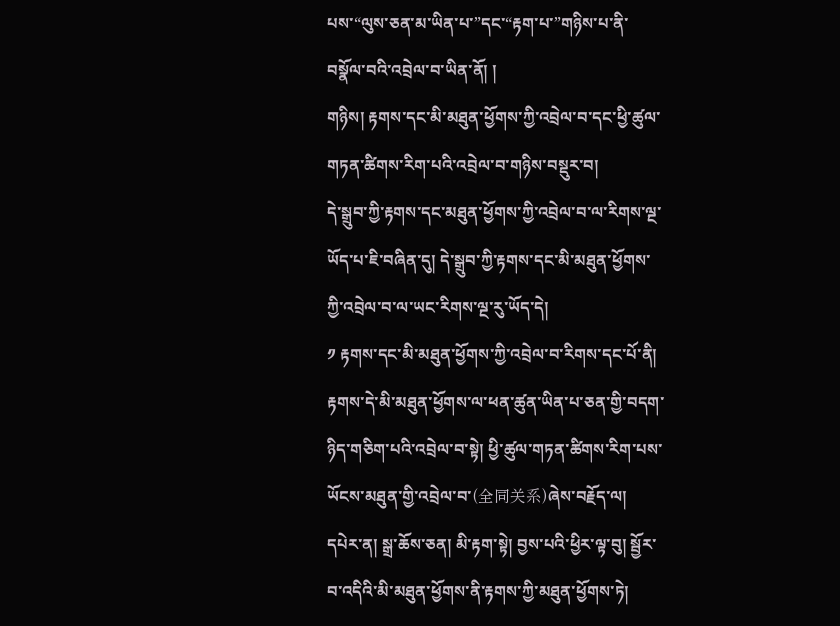པས་“ལུས་ཅན་མ་ཡིན་པ་”དང་“རྟག་པ་”གཉིས་པ་ནི་བསྣོལ་བའི་འབྲེལ་བ་ཡིན་ནོ། །
གཉིས། རྟགས་དང་མི་མཐུན་ཕྱོགས་ཀྱི་འབྲེལ་བ་དང་ཕྱི་ཚུལ་གཏན་ཚིགས་རིག་པའི་འབྲེལ་བ་གཉིས་བསྡུར་བ།
དེ་སྒྲུབ་ཀྱི་རྟགས་དང་མཐུན་ཕྱོགས་ཀྱི་འབྲེལ་བ་ལ་རིགས་ལྔ་ཡོད་པ་ཇི་བཞིན་དུ། དེ་སྒྲུབ་ཀྱི་རྟགས་དང་མི་མཐུན་ཕྱོགས་ཀྱི་འབྲེལ་བ་ལ་ཡང་རིགས་ལྔ་རུ་ཡོད་དེ།
༡ རྟགས་དང་མི་མཐུན་ཕྱོགས་ཀྱི་འབྲེལ་བ་རིགས་དང་པོ་ནི། རྟགས་དེ་མི་མཐུན་ཕྱོགས་ལ་ཕན་ཚུན་ཡིན་པ་ཅན་གྱི་བདག་ཉིད་གཅིག་པའི་འབྲེལ་བ་སྟེ། ཕྱི་ཚུལ་གཏན་ཚིགས་རིག་པས་ཡོངས་མཐུན་གྱི་འབྲེལ་བ་(全同关系)ཞེས་བརྗོད་ལ། དཔེར་ན། སྒྲ་ཆོས་ཅན། མི་རྟག་སྟེ། བྱས་པའི་ཕྱིར་ལྟ་བུ། སྦྱོར་བ་འདིའི་མི་མཐུན་ཕྱོགས་ནི་རྟགས་ཀྱི་མཐུན་ཕྱོགས་ཏེ།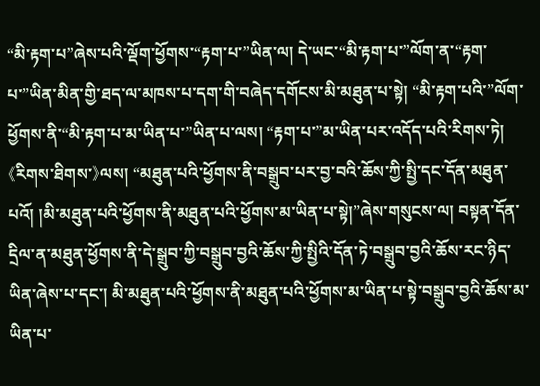“མི་རྟག་པ”ཞེས་པའི་ལྡོག་ཕྱོགས་“རྟག་པ་”ཡིན་ལ། དེ་ཡང་“མི་རྟག་པ་”ལོག་ན་“རྟག་པ་”ཡིན་མིན་གྱི་ཐད་ལ་མཁས་པ་དག་གི་བཞེད་དགོངས་མི་མཐུན་པ་སྟེ། “མི་རྟག་པའི་”ལོག་ཕྱོགས་ནི་“མི་རྟག་པ་མ་ཡིན་པ་”ཡིན་པ་ལས། “རྟག་པ་”མ་ཡིན་པར་འདོད་པའི་རིགས་ཏེ། 《རིགས་ཐིགས་》ལས། “མཐུན་པའི་ཕྱོགས་ནི་བསྒྲུབ་པར་བྱ་བའི་ཆོས་ཀྱི་སྤྱི་དང་དོན་མཐུན་པའོ། །མི་མཐུན་པའི་ཕྱོགས་ནི་མཐུན་པའི་ཕྱོགས་མ་ཡིན་པ་སྟེ།”ཞེས་གསུངས་ལ། བསྟན་དོན་དྲིལ་ན་མཐུན་ཕྱོགས་ནི་དེ་སྒྲུབ་ཀྱི་བསྒྲུབ་བྱའི་ཆོས་ཀྱི་སྤྱིའི་དོན་ཏེ་བསྒྲུབ་བྱའི་ཆོས་རང་ཉིད་ཡིན་ཞེས་པ་དང་། མི་མཐུན་པའི་ཕྱོགས་ནི་མཐུན་པའི་ཕྱོགས་མ་ཡིན་པ་སྟེ་བསྒྲུབ་བྱའི་ཆོས་མ་ཡིན་པ་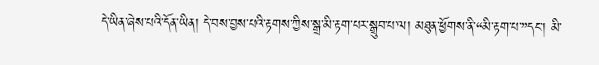དེ་ཡིན་ཞེས་པའི་དོན་ཡིན། དེ་བས་བྱས་པའི་རྟགས་ཀྱིས་སྒྲ་མི་རྟག་པར་སྒྲུབ་པ་ལ། མཐུན་ཕྱོགས་ནི་“མི་རྟག་པ་”དང་། མི་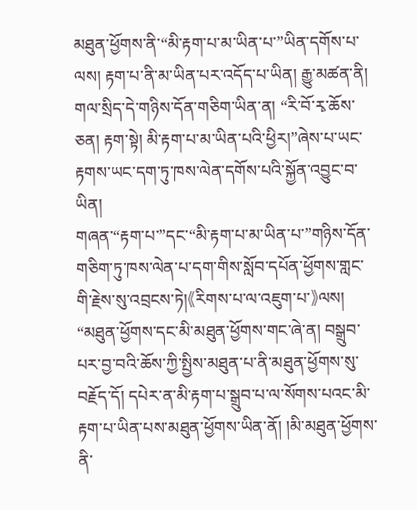མཐུན་ཕྱོགས་ནི་“མི་རྟག་པ་མ་ཡིན་པ་”ཡིན་དགོས་པ་ལས། རྟག་པ་ནི་མ་ཡིན་པར་འདོད་པ་ཡིན། རྒྱུ་མཚན་ནི། གལ་སྲིད་དེ་གཉིས་དོན་གཅིག་ཡིན་ན། “རི་བོ་རྭ་ཆོས་ཅན། རྟག་སྟེ། མི་རྟག་པ་མ་ཡིན་པའི་ཕྱིར།”ཞེས་པ་ཡང་རྟགས་ཡང་དག་ཏུ་ཁས་ལེན་དགོས་པའི་སྐྱོན་འབྱུང་བ་ཡིན།
གཞན་“རྟག་པ་”དང་“མི་རྟག་པ་མ་ཡིན་པ་”གཉིས་དོན་གཅིག་ཏུ་ཁས་ལེན་པ་དག་གིས་སློབ་དཔོན་ཕྱོགས་གླང་གི་རྗེས་སུ་འབྲངས་ཏེ།《རིགས་པ་ལ་འཇུག་པ་》ལས། “མཐུན་ཕྱོགས་དང་མི་མཐུན་ཕྱོགས་གང་ཞེ་ན། བསྒྲུབ་པར་བྱ་བའི་ཆོས་ཀྱི་སྤྱིས་མཐུན་པ་ནི་མཐུན་ཕྱོགས་སུ་བརྗོད་དོ། དཔེར་ན་མི་རྟག་པ་སྒྲུབ་པ་ལ་སོགས་པའང་མི་རྟག་པ་ཡིན་པས་མཐུན་ཕྱོགས་ཡིན་ནོ། །མི་མཐུན་ཕྱོགས་ནི་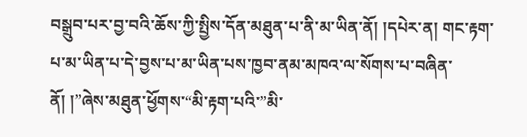བསྒྲུབ་པར་བྱ་བའི་ཆོས་ཀྱི་སྤྱིས་དོན་མཐུན་པ་ནི་མ་ཡིན་ནོ། །དཔེར་ན། གང་རྟག་པ་མ་ཡིན་པ་དེ་བྱས་པ་མ་ཡིན་པས་ཁྱབ་ནམ་མཁའ་ལ་སོགས་པ་བཞིན་ནོ། །”ཞེས་མཐུན་ཕྱོགས་“མི་རྟག་པའི་”མི་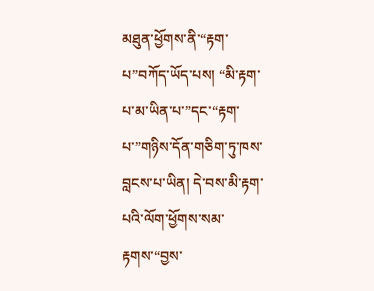མཐུན་ཕྱོགས་ནི་“རྟག་པ”བཀོད་ཡོད་པས། “མི་རྟག་པ་མ་ཡིན་པ་”དང་“རྟག་པ་”གཉིས་དོན་གཅིག་ཏུ་ཁས་བླངས་པ་ཡིན། དེ་བས་མི་རྟག་པའི་ལོག་ཕྱོགས་སམ་རྟགས་“བྱས་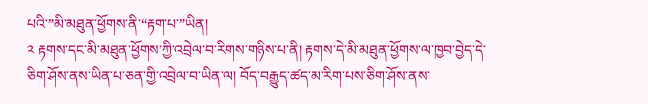པའི་”མི་མཐུན་ཕྱོགས་ནི་“རྟག་པ་”ཡིན།
༢ རྟགས་དང་མི་མཐུན་ཕྱོགས་ཀྱི་འབྲེལ་བ་རིགས་གཉིས་པ་ནི། རྟགས་དེ་མི་མཐུན་ཕྱོགས་ལ་ཁྱབ་བྱེད་དེ་ཅིག་ཤོས་ནས་ཡིན་པ་ཅན་གྱི་འབྲེལ་བ་ཡིན་ལ། བོད་བརྒྱུད་ཚད་མ་རིག་པས་ཅིག་ཤོས་ནས་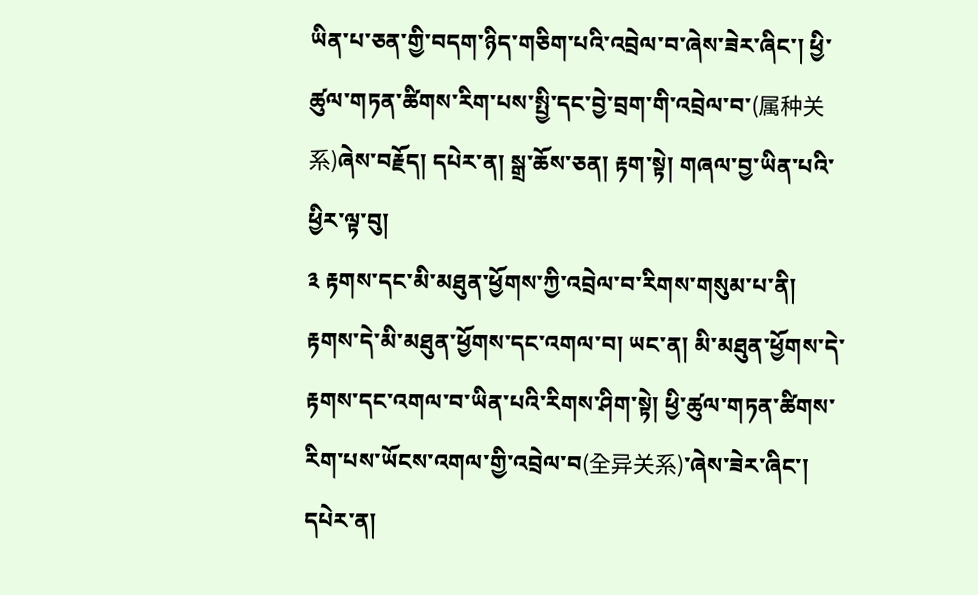ཡིན་པ་ཅན་གྱི་བདག་ཉིད་གཅིག་པའི་འབྲེལ་བ་ཞེས་ཟེར་ཞིང་། ཕྱི་ཚུལ་གཏན་ཚིགས་རིག་པས་སྤྱི་དང་བྱེ་བྲག་གི་འབྲེལ་བ་(属种关系)ཞེས་བརྗོད། དཔེར་ན། སྒྲ་ཆོས་ཅན། རྟག་སྟེ། གཞལ་བྱ་ཡིན་པའི་ཕྱིར་ལྟ་བུ།
༣ རྟགས་དང་མི་མཐུན་ཕྱོགས་ཀྱི་འབྲེལ་བ་རིགས་གསུམ་པ་ནི། རྟགས་དེ་མི་མཐུན་ཕྱོགས་དང་འགལ་བ། ཡང་ན། མི་མཐུན་ཕྱོགས་དེ་རྟགས་དང་འགལ་བ་ཡིན་པའི་རིགས་ཤིག་སྟེ། ཕྱི་ཚུལ་གཏན་ཚིགས་རིག་པས་ཡོངས་འགལ་གྱི་འབྲེལ་བ(全异关系)་ཞེས་ཟེར་ཞིང་། དཔེར་ན།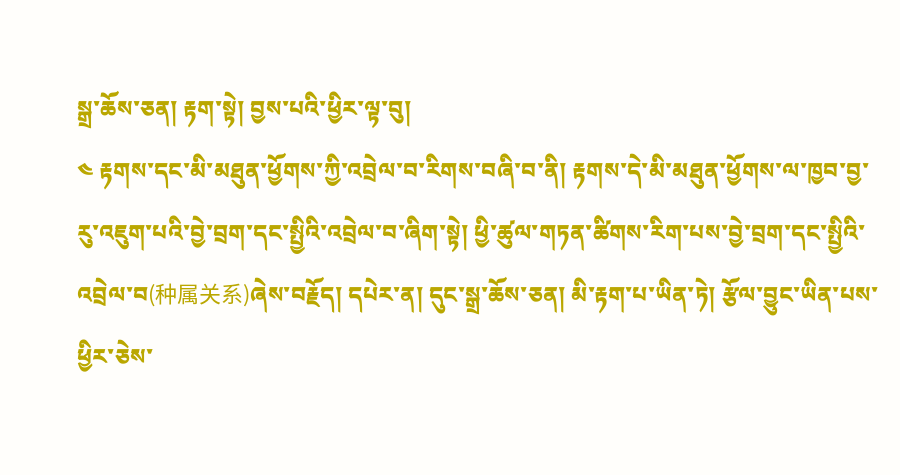སྒྲ་ཆོས་ཅན། རྟག་སྟེ། བྱས་པའི་ཕྱིར་ལྟ་བུ།
༤ རྟགས་དང་མི་མཐུན་ཕྱོགས་ཀྱི་འབྲེལ་བ་རིགས་བཞི་བ་ནི། རྟགས་དེ་མི་མཐུན་ཕྱོགས་ལ་ཁྱབ་བྱ་རུ་འཇུག་པའི་བྱེ་བྲག་དང་སྤྱིའི་འབྲེལ་བ་ཞིག་སྟེ། ཕྱི་ཚུལ་གཏན་ཚིགས་རིག་པས་བྱེ་བྲག་དང་སྤྱིའི་འབྲེལ་བ(种属关系)ཞེས་བརྗོད། དཔེར་ན། དུང་སྒྲ་ཆོས་ཅན། མི་རྟག་པ་ཡིན་ཏེ། རྩོལ་བྱུང་ཡིན་པས་ཕྱིར་ཅེས་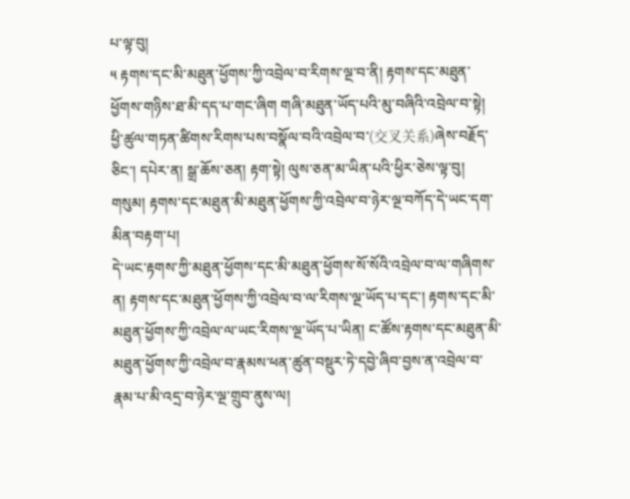པ་ལྟ་བུ།
༥ རྟགས་དང་མི་མཐུན་ཕྱོགས་ཀྱི་འབྲེལ་བ་རིགས་ལྔ་བ་ནི། རྟགས་དང་མཐུན་ཕྱོགས་གཉིས་ཐ་མི་དད་པ་གང་ཞིག གཞི་མཐུན་ཡོད་པའི་མུ་བཞིའི་འབྲེལ་བ་སྟེ། ཕྱི་ཚུལ་གཏན་ཚིགས་རིགས་པས་བསྣོལ་བའི་འབྲེལ་བ་(交叉关系)ཞེས་བརྗོད་ཅིང་། དཔེར་ན། སྒྲ་ཆོས་ཅན། རྟག་སྟེ། ལུས་ཅན་མ་ཡིན་པའི་ཕྱིར་ཅེས་ལྟ་བུ།
གསུམ། རྟགས་དང་མཐུན་མི་མཐུན་ཕྱོགས་ཀྱི་འབྲེལ་བ་ཉེར་ལྔ་བཀོད་དེ་ཡང་དག་མིན་བརྟག་པ།
དེ་ཡང་རྟགས་ཀྱི་མཐུན་ཕྱོགས་དང་མི་མཐུན་ཕྱོགས་སོ་སོའི་འབྲེལ་བ་ལ་གཞིགས་ན། རྟགས་དང་མཐུན་ཕྱོགས་ཀྱི་འབྲེལ་བ་ལ་རིགས་ལྔ་ཡོད་པ་དང་། རྟགས་དང་མི་མཐུན་ཕྱོགས་ཀྱི་འབྲེལ་ལ་ཡང་རིགས་ལྔ་ཡོད་པ་ཡིན། ང་ཚོས་རྟགས་དང་མཐུན་མི་མཐུན་ཕྱོགས་ཀྱི་འབྲེལ་བ་རྣམས་ཕན་ཚུན་བསྡུར་ཏེ་དབྱེ་ཞིབ་བྱས་ན་འབྲེལ་བ་རྣམ་པ་མི་འདྲ་བ་ཉེར་ལྔ་གྲུབ་ནུས་ལ།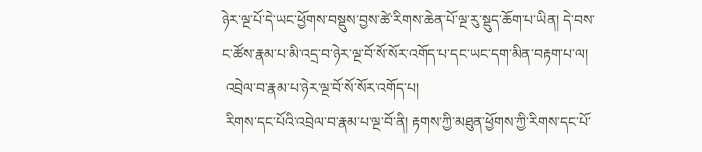ཉེར་ལྔ་པོ་དེ་ཡང་ཕྱོགས་བསྡུས་བྱས་ཚེ་རིགས་ཆེན་པོ་ལྔ་རུ་སྡུད་ཆོག་པ་ཡིན། དེ་བས་ང་ཚོས་རྣམ་པ་མི་འདྲ་བ་ཉེར་ལྔ་བོ་སོ་སོར་འགོད་པ་དང་ཡང་དག་མིན་བརྟག་པ་ལ།
 འབྲེལ་བ་རྣམ་པ་ཉེར་ལྔ་བོ་སོ་སོར་འགོད་པ།
 རིགས་དང་པོའི་འབྲེལ་བ་རྣམ་པ་ལྔ་བོ་ནི། རྟགས་ཀྱི་མཐུན་ཕྱོགས་ཀྱི་རིགས་དང་པོ་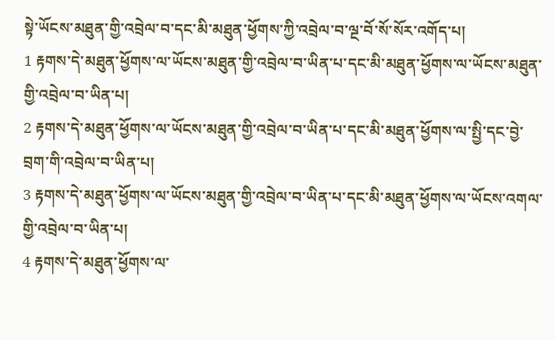སྟེ་ཡོངས་མཐུན་གྱི་འབྲེལ་བ་དང་མི་མཐུན་ཕྱོགས་ཀྱི་འབྲེལ་བ་ལྔ་བོ་སོ་སོར་འགོད་པ།
1 རྟགས་དེ་མཐུན་ཕྱོགས་ལ་ཡོངས་མཐུན་གྱི་འབྲེལ་བ་ཡིན་པ་དང་མི་མཐུན་ཕྱོགས་ལ་ཡོངས་མཐུན་གྱི་འབྲེལ་བ་ཡིན་པ།
2 རྟགས་དེ་མཐུན་ཕྱོགས་ལ་ཡོངས་མཐུན་གྱི་འབྲེལ་བ་ཡིན་པ་དང་མི་མཐུན་ཕྱོགས་ལ་སྤྱི་དང་བྱེ་བྲག་གི་འབྲེལ་བ་ཡིན་པ།
3 རྟགས་དེ་མཐུན་ཕྱོགས་ལ་ཡོངས་མཐུན་གྱི་འབྲེལ་བ་ཡིན་པ་དང་མི་མཐུན་ཕྱོགས་ལ་ཡོངས་འགལ་གྱི་འབྲེལ་བ་ཡིན་པ།
4 རྟགས་དེ་མཐུན་ཕྱོགས་ལ་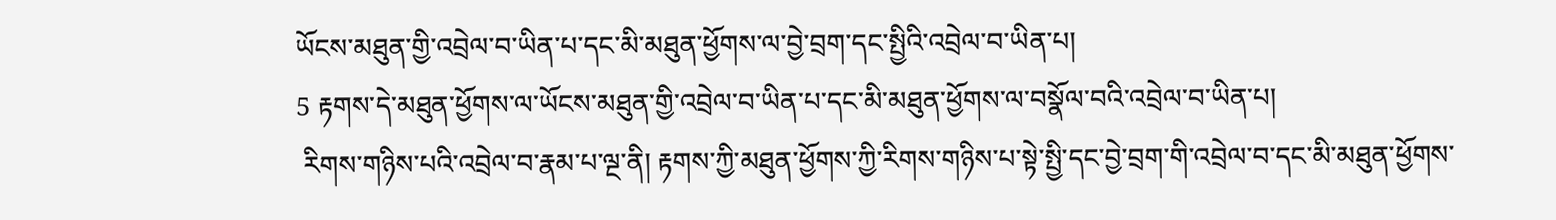ཡོངས་མཐུན་གྱི་འབྲེལ་བ་ཡིན་པ་དང་མི་མཐུན་ཕྱོགས་ལ་བྱེ་བྲག་དང་སྤྱིའི་འབྲེལ་བ་ཡིན་པ།
5 རྟགས་དེ་མཐུན་ཕྱོགས་ལ་ཡོངས་མཐུན་གྱི་འབྲེལ་བ་ཡིན་པ་དང་མི་མཐུན་ཕྱོགས་ལ་བསྣོལ་བའི་འབྲེལ་བ་ཡིན་པ།
 རིགས་གཉིས་པའི་འབྲེལ་བ་རྣམ་པ་ལྔ་ནི། རྟགས་ཀྱི་མཐུན་ཕྱོགས་ཀྱི་རིགས་གཉིས་པ་སྟེ་སྤྱི་དང་བྱེ་བྲག་གི་འབྲེལ་བ་དང་མི་མཐུན་ཕྱོགས་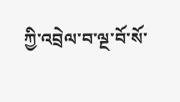ཀྱི་འབྲེལ་བ་ལྔ་བོ་སོ་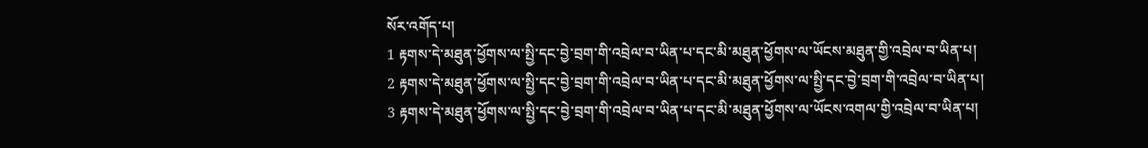སོར་འགོད་པ།
1 རྟགས་དེ་མཐུན་ཕྱོགས་ལ་སྤྱི་དང་བྱེ་བྲག་གི་འབྲེལ་བ་ཡིན་པ་དང་མི་མཐུན་ཕྱོགས་ལ་ཡོངས་མཐུན་གྱི་འབྲེལ་བ་ཡིན་པ།
2 རྟགས་དེ་མཐུན་ཕྱོགས་ལ་སྤྱི་དང་བྱེ་བྲག་གི་འབྲེལ་བ་ཡིན་པ་དང་མི་མཐུན་ཕྱོགས་ལ་སྤྱི་དང་བྱེ་བྲག་གི་འབྲེལ་བ་ཡིན་པ།
3 རྟགས་དེ་མཐུན་ཕྱོགས་ལ་སྤྱི་དང་བྱེ་བྲག་གི་འབྲེལ་བ་ཡིན་པ་དང་མི་མཐུན་ཕྱོགས་ལ་ཡོངས་འགལ་གྱི་འབྲེལ་བ་ཡིན་པ།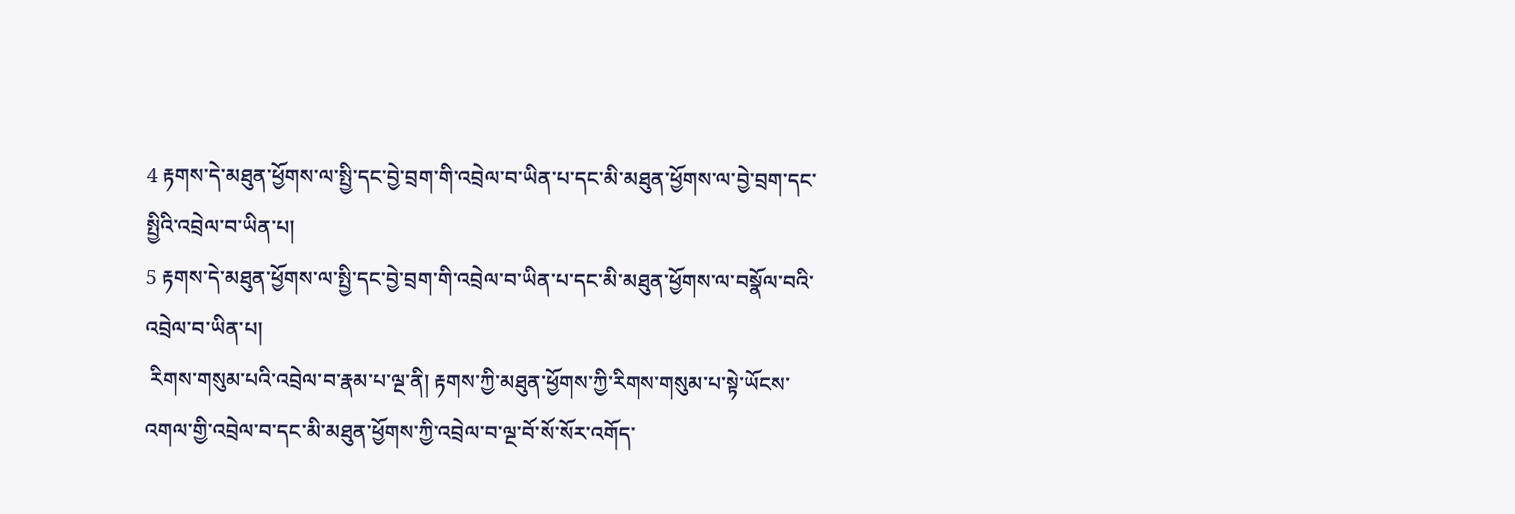4 རྟགས་དེ་མཐུན་ཕྱོགས་ལ་སྤྱི་དང་བྱེ་བྲག་གི་འབྲེལ་བ་ཡིན་པ་དང་མི་མཐུན་ཕྱོགས་ལ་བྱེ་བྲག་དང་སྤྱིའི་འབྲེལ་བ་ཡིན་པ།
5 རྟགས་དེ་མཐུན་ཕྱོགས་ལ་སྤྱི་དང་བྱེ་བྲག་གི་འབྲེལ་བ་ཡིན་པ་དང་མི་མཐུན་ཕྱོགས་ལ་བསྣོལ་བའི་འབྲེལ་བ་ཡིན་པ།
 རིགས་གསུམ་པའི་འབྲེལ་བ་རྣམ་པ་ལྔ་ནི། རྟགས་ཀྱི་མཐུན་ཕྱོགས་ཀྱི་རིགས་གསུམ་པ་སྟེ་ཡོངས་འགལ་གྱི་འབྲེལ་བ་དང་མི་མཐུན་ཕྱོགས་ཀྱི་འབྲེལ་བ་ལྔ་བོ་སོ་སོར་འགོད་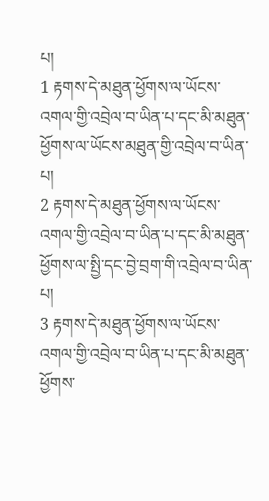པ།
1 རྟགས་དེ་མཐུན་ཕྱོགས་ལ་ཡོངས་འགལ་གྱི་འབྲེལ་བ་ཡིན་པ་དང་མི་མཐུན་ཕྱོགས་ལ་ཡོངས་མཐུན་གྱི་འབྲེལ་བ་ཡིན་པ།
2 རྟགས་དེ་མཐུན་ཕྱོགས་ལ་ཡོངས་འགལ་གྱི་འབྲེལ་བ་ཡིན་པ་དང་མི་མཐུན་ཕྱོགས་ལ་སྤྱི་དང་བྱེ་བྲག་གི་འབྲེལ་བ་ཡིན་པ།
3 རྟགས་དེ་མཐུན་ཕྱོགས་ལ་ཡོངས་འགལ་གྱི་འབྲེལ་བ་ཡིན་པ་དང་མི་མཐུན་ཕྱོགས་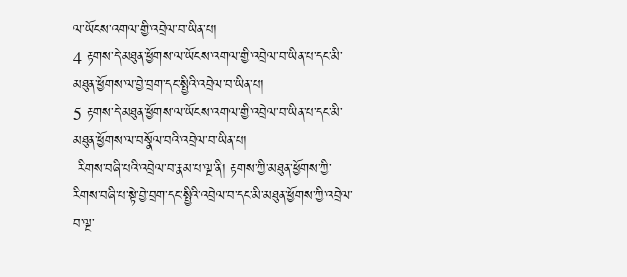ལ་ཡོངས་འགལ་གྱི་འབྲེལ་བ་ཡིན་པ།
4 རྟགས་དེ་མཐུན་ཕྱོགས་ལ་ཡོངས་འགལ་གྱི་འབྲེལ་བ་ཡིན་པ་དང་མི་མཐུན་ཕྱོགས་ལ་བྱེ་བྲག་དང་སྤྱིའི་འབྲེལ་བ་ཡིན་པ།
5 རྟགས་དེ་མཐུན་ཕྱོགས་ལ་ཡོངས་འགལ་གྱི་འབྲེལ་བ་ཡིན་པ་དང་མི་མཐུན་ཕྱོགས་ལ་བསྣོལ་བའི་འབྲེལ་བ་ཡིན་པ།
 རིགས་བཞི་པའི་འབྲེལ་བ་རྣམ་པ་ལྔ་ནི། རྟགས་ཀྱི་མཐུན་ཕྱོགས་ཀྱི་རིགས་བཞི་པ་སྟེ་བྱེ་བྲག་དང་སྤྱིའི་འབྲེལ་བ་དང་མི་མཐུན་ཕྱོགས་ཀྱི་འབྲེལ་བ་ལྔ་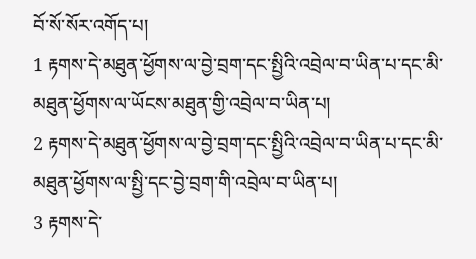བོ་སོ་སོར་འགོད་པ།
1 རྟགས་དེ་མཐུན་ཕྱོགས་ལ་བྱེ་བྲག་དང་སྤྱིའི་འབྲེལ་བ་ཡིན་པ་དང་མི་མཐུན་ཕྱོགས་ལ་ཡོངས་མཐུན་གྱི་འབྲེལ་བ་ཡིན་པ།
2 རྟགས་དེ་མཐུན་ཕྱོགས་ལ་བྱེ་བྲག་དང་སྤྱིའི་འབྲེལ་བ་ཡིན་པ་དང་མི་མཐུན་ཕྱོགས་ལ་སྤྱི་དང་བྱེ་བྲག་གི་འབྲེལ་བ་ཡིན་པ།
3 རྟགས་དེ་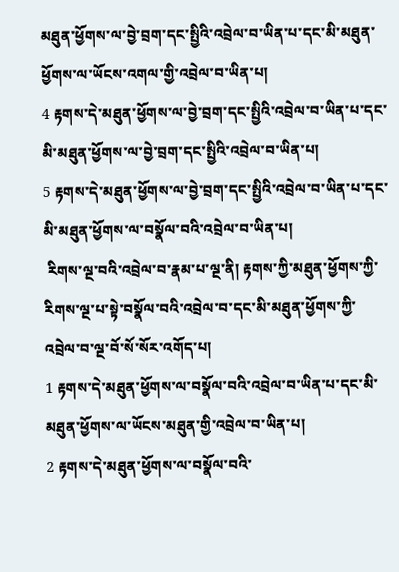མཐུན་ཕྱོགས་ལ་བྱེ་བྲག་དང་སྤྱིའི་འབྲེལ་བ་ཡིན་པ་དང་མི་མཐུན་ཕྱོགས་ལ་ཡོངས་འགལ་གྱི་འབྲེལ་བ་ཡིན་པ།
4 རྟགས་དེ་མཐུན་ཕྱོགས་ལ་བྱེ་བྲག་དང་སྤྱིའི་འབྲེལ་བ་ཡིན་པ་དང་མི་མཐུན་ཕྱོགས་ལ་བྱེ་བྲག་དང་སྤྱིའི་འབྲེལ་བ་ཡིན་པ།
5 རྟགས་དེ་མཐུན་ཕྱོགས་ལ་བྱེ་བྲག་དང་སྤྱིའི་འབྲེལ་བ་ཡིན་པ་དང་མི་མཐུན་ཕྱོགས་ལ་བསྣོལ་བའི་འབྲེལ་བ་ཡིན་པ།
 རིགས་ལྔ་བའི་འབྲེལ་བ་རྣམ་པ་ལྔ་ནི། རྟགས་ཀྱི་མཐུན་ཕྱོགས་ཀྱི་རིགས་ལྔ་པ་སྟེ་བསྣོལ་བའི་འབྲེལ་བ་དང་མི་མཐུན་ཕྱོགས་ཀྱི་འབྲེལ་བ་ལྔ་བོ་སོ་སོར་འགོད་པ།
1 རྟགས་དེ་མཐུན་ཕྱོགས་ལ་བསྣོལ་བའི་འབྲེལ་བ་ཡིན་པ་དང་མི་མཐུན་ཕྱོགས་ལ་ཡོངས་མཐུན་གྱི་འབྲེལ་བ་ཡིན་པ།
2 རྟགས་དེ་མཐུན་ཕྱོགས་ལ་བསྣོལ་བའི་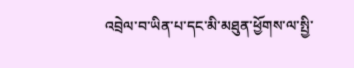འབྲེལ་བ་ཡིན་པ་དང་མི་མཐུན་ཕྱོགས་ལ་སྤྱི་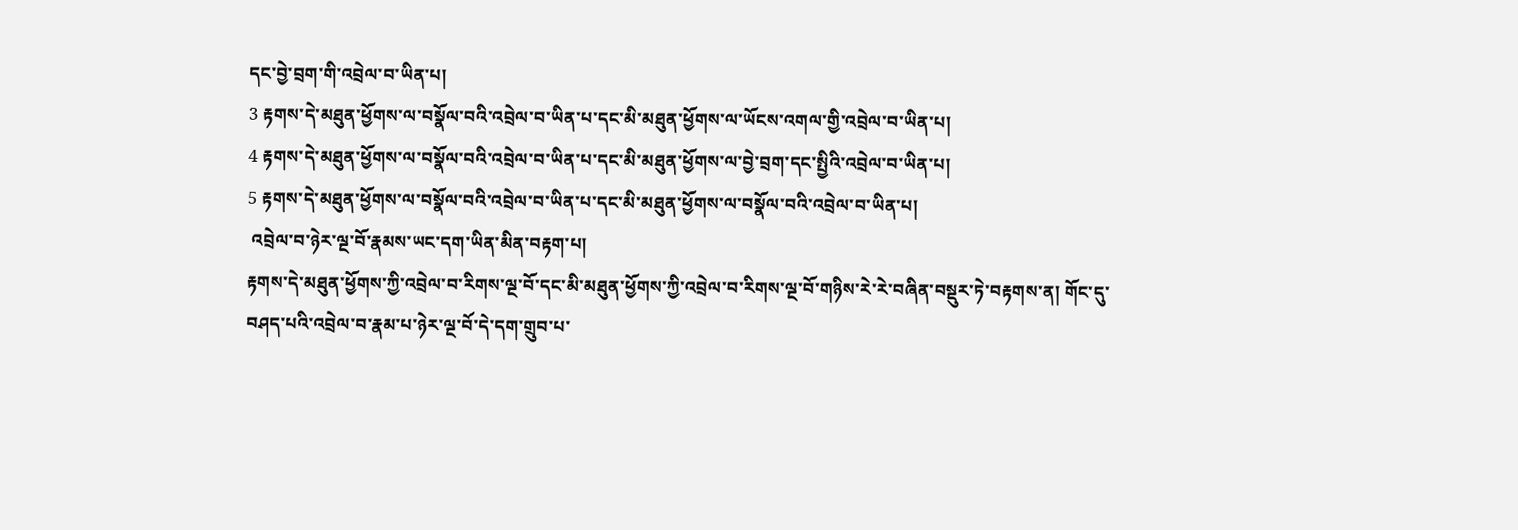དང་བྱེ་བྲག་གི་འབྲེལ་བ་ཡིན་པ།
3 རྟགས་དེ་མཐུན་ཕྱོགས་ལ་བསྣོལ་བའི་འབྲེལ་བ་ཡིན་པ་དང་མི་མཐུན་ཕྱོགས་ལ་ཡོངས་འགལ་གྱི་འབྲེལ་བ་ཡིན་པ།
4 རྟགས་དེ་མཐུན་ཕྱོགས་ལ་བསྣོལ་བའི་འབྲེལ་བ་ཡིན་པ་དང་མི་མཐུན་ཕྱོགས་ལ་བྱེ་བྲག་དང་སྤྱིའི་འབྲེལ་བ་ཡིན་པ།
5 རྟགས་དེ་མཐུན་ཕྱོགས་ལ་བསྣོལ་བའི་འབྲེལ་བ་ཡིན་པ་དང་མི་མཐུན་ཕྱོགས་ལ་བསྣོལ་བའི་འབྲེལ་བ་ཡིན་པ།
 འབྲེལ་བ་ཉེར་ལྔ་བོ་རྣམས་ཡང་དག་ཡིན་མིན་བརྟག་པ།
རྟགས་དེ་མཐུན་ཕྱོགས་ཀྱི་འབྲེལ་བ་རིགས་ལྔ་བོ་དང་མི་མཐུན་ཕྱོགས་ཀྱི་འབྲེལ་བ་རིགས་ལྔ་བོ་གཉིས་རེ་རེ་བཞིན་བསྡུར་ཏེ་བརྟགས་ན། གོང་དུ་བཤད་པའི་འབྲེལ་བ་རྣམ་པ་ཉེར་ལྔ་བོ་དེ་དག་གྲུབ་པ་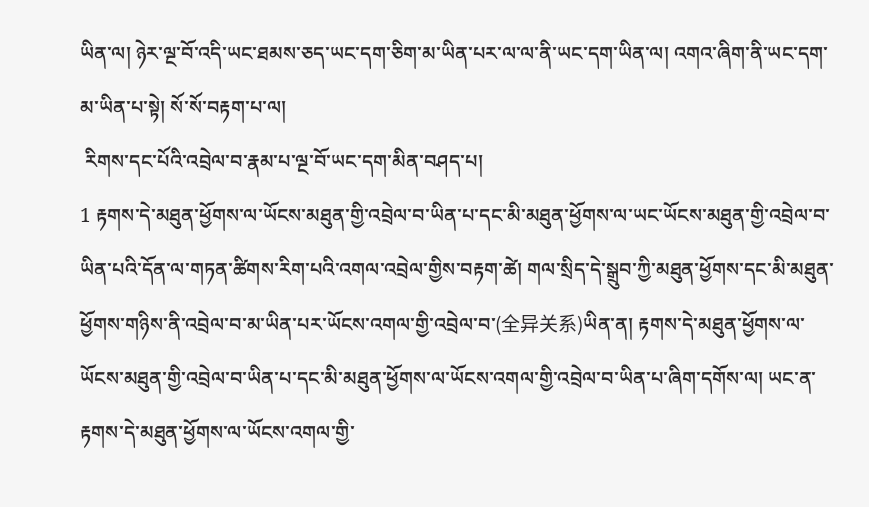ཡིན་ལ། ཉེར་ལྔ་བོ་འདི་ཡང་ཐམས་ཅད་ཡང་དག་ཅིག་མ་ཡིན་པར་ལ་ལ་ནི་ཡང་དག་ཡིན་ལ། འགའ་ཞིག་ནི་ཡང་དག་མ་ཡིན་པ་སྟེ། སོ་སོ་བརྟག་པ་ལ།
 རིགས་དང་པོའི་འབྲེལ་བ་རྣམ་པ་ལྔ་བོ་ཡང་དག་མིན་བཤད་པ།
1 རྟགས་དེ་མཐུན་ཕྱོགས་ལ་ཡོངས་མཐུན་གྱི་འབྲེལ་བ་ཡིན་པ་དང་མི་མཐུན་ཕྱོགས་ལ་ཡང་ཡོངས་མཐུན་གྱི་འབྲེལ་བ་ཡིན་པའི་དོན་ལ་གཏན་ཚིགས་རིག་པའི་འགལ་འབྲེལ་གྱིས་བརྟག་ཚེ། གལ་སྲིད་དེ་སྒྲུབ་ཀྱི་མཐུན་ཕྱོགས་དང་མི་མཐུན་ཕྱོགས་གཉིས་ནི་འབྲེལ་བ་མ་ཡིན་པར་ཡོངས་འགལ་གྱི་འབྲེལ་བ་(全异关系)ཡིན་ན། རྟགས་དེ་མཐུན་ཕྱོགས་ལ་ཡོངས་མཐུན་གྱི་འབྲེལ་བ་ཡིན་པ་དང་མི་མཐུན་ཕྱོགས་ལ་ཡོངས་འགལ་གྱི་འབྲེལ་བ་ཡིན་པ་ཞིག་དགོས་ལ། ཡང་ན་རྟགས་དེ་མཐུན་ཕྱོགས་ལ་ཡོངས་འགལ་གྱི་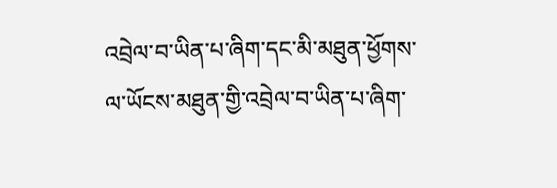འབྲེལ་བ་ཡིན་པ་ཞིག་དང་མི་མཐུན་ཕྱོགས་ལ་ཡོངས་མཐུན་གྱི་འབྲེལ་བ་ཡིན་པ་ཞིག་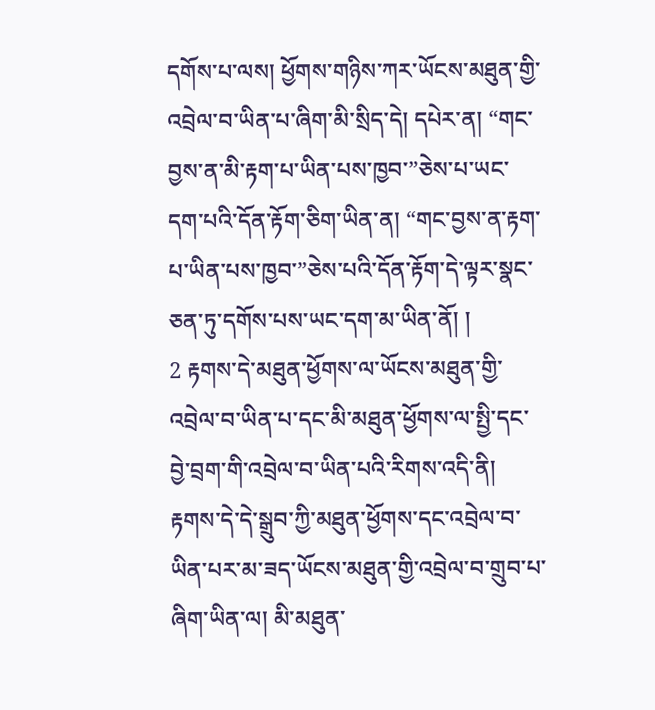དགོས་པ་ལས། ཕྱོགས་གཉིས་ཀར་ཡོངས་མཐུན་གྱི་འབྲེལ་བ་ཡིན་པ་ཞིག་མི་སྲིད་དེ། དཔེར་ན། “གང་བྱས་ན་མི་རྟག་པ་ཡིན་པས་ཁྱབ་”ཅེས་པ་ཡང་དག་པའི་དོན་རྟོག་ཅིག་ཡིན་ན། “གང་བྱས་ན་རྟག་པ་ཡིན་པས་ཁྱབ་”ཅེས་པའི་དོན་རྟོག་དེ་ལྟར་སྣང་ཅན་ཏུ་དགོས་པས་ཡང་དག་མ་ཡིན་ནོ། །
2 རྟགས་དེ་མཐུན་ཕྱོགས་ལ་ཡོངས་མཐུན་གྱི་འབྲེལ་བ་ཡིན་པ་དང་མི་མཐུན་ཕྱོགས་ལ་སྤྱི་དང་བྱེ་བྲག་གི་འབྲེལ་བ་ཡིན་པའི་རིགས་འདི་ནི། རྟགས་དེ་དེ་སྒྲུབ་ཀྱི་མཐུན་ཕྱོགས་དང་འབྲེལ་བ་ཡིན་པར་མ་ཟད་ཡོངས་མཐུན་གྱི་འབྲེལ་བ་གྲུབ་པ་ཞིག་ཡིན་ལ། མི་མཐུན་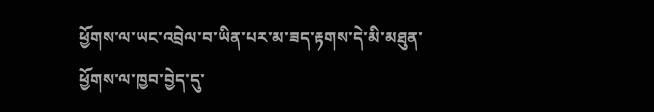ཕྱོགས་ལ་ཡང་འབྲེལ་བ་ཡིན་པར་མ་ཟད་རྟགས་དེ་མི་མཐུན་ཕྱོགས་ལ་ཁྱབ་བྱེད་དུ་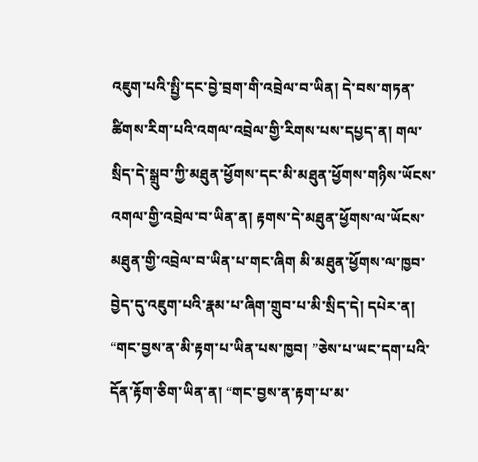འཇུག་པའི་སྤྱི་དང་བྱེ་བྲག་གི་འབྲེལ་བ་ཡིན། དེ་བས་གཏན་ཚིགས་རིག་པའི་འགལ་འབྲེལ་གྱི་རིགས་པས་དཔྱད་ན། གལ་སྲིད་དེ་སྒྲུབ་ཀྱི་མཐུན་ཕྱོགས་དང་མི་མཐུན་ཕྱོགས་གཉིས་ཡོངས་འགལ་གྱི་འབྲེལ་བ་ཡིན་ན། རྟགས་དེ་མཐུན་ཕྱོགས་ལ་ཡོངས་མཐུན་གྱི་འབྲེལ་བ་ཡིན་པ་གང་ཞིག མི་མཐུན་ཕྱོགས་ལ་ཁྱབ་བྱེད་དུ་འཇུག་པའི་རྣམ་པ་ཞིག་གྲུབ་པ་མི་སྲིད་དེ། དཔེར་ན། “གང་བྱས་ན་མི་རྟག་པ་ཡིན་པས་ཁྱབ། ”ཅེས་པ་ཡང་དག་པའི་དོན་རྟོག་ཅིག་ཡིན་ན། “གང་བྱས་ན་རྟག་པ་མ་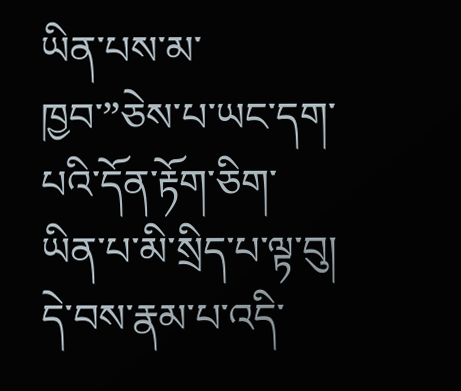ཡིན་པས་མ་ཁྱབ་”ཅེས་པ་ཡང་དག་པའི་དོན་རྟོག་ཅིག་ཡིན་པ་མི་སྲིད་པ་ལྟ་བུ། དེ་བས་རྣམ་པ་འདི་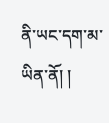ནི་ཡང་དག་མ་ཡིན་ནོ། །